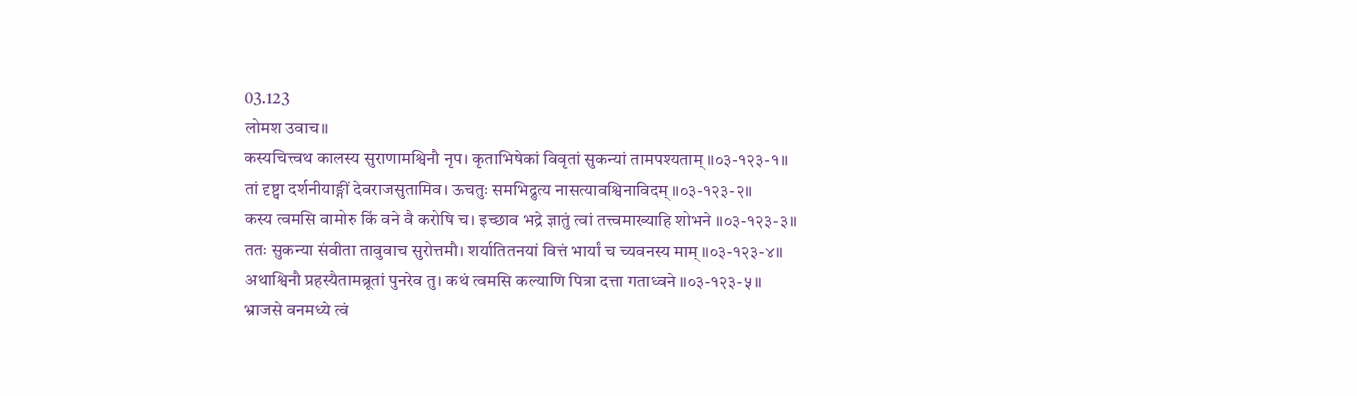03.123
लोमश उवाच॥
कस्यचित्त्वथ कालस्य सुराणामश्विनौ नृप। कृताभिषेकां विवृतां सुकन्यां तामपश्यताम् ॥०३-१२३-१॥
तां दृष्ट्वा दर्शनीयाङ्गीं देवराजसुतामिव। ऊचतुः समभिद्रुत्य नासत्यावश्विनाविदम् ॥०३-१२३-२॥
कस्य त्वमसि वामोरु किं वने वै करोषि च। इच्छाव भद्रे ज्ञातुं त्वां तत्त्वमाख्याहि शोभने ॥०३-१२३-३॥
ततः सुकन्या संवीता तावुवाच सुरोत्तमौ। शर्यातितनयां वित्तं भार्यां च च्यवनस्य माम् ॥०३-१२३-४॥
अथाश्विनौ प्रहस्यैतामब्रूतां पुनरेव तु। कथं त्वमसि कल्याणि पित्रा दत्ता गताध्वने ॥०३-१२३-५॥
भ्राजसे वनमध्ये त्वं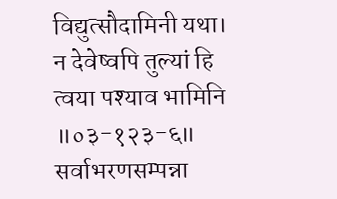विद्युत्सौदामिनी यथा। न देवेष्वपि तुल्यां हि त्वया पश्याव भामिनि ॥०३-१२३-६॥
सर्वाभरणसम्पन्ना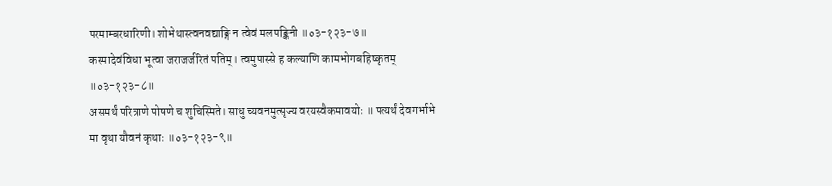परमाम्बरधारिणी। शोभेथास्त्वनवद्याङ्गि न त्वेवं मलपङ्किनी ॥०३-१२३-७॥
कस्मादेवंविधा भूत्वा जराजर्जरितं पतिम्। त्वमुपास्से ह कल्याणि कामभोगबहिष्कृतम् ॥०३-१२३-८॥
असमर्थं परित्राणे पोषणे च शुचिस्मिते। साधु च्यवनमुत्सृज्य वरयस्वैकमावयोः ॥ पत्यर्थं देवगर्भाभे मा वृथा यौवनं कृथाः ॥०३-१२३-९॥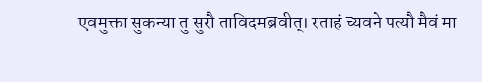एवमुक्ता सुकन्या तु सुरौ ताविदमब्रवीत्। रताहं च्यवने पत्यौ मैवं मा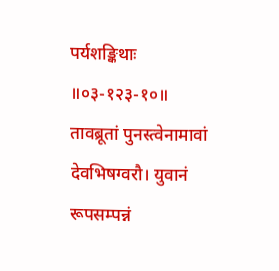पर्यशङ्किथाः ॥०३-१२३-१०॥
तावब्रूतां पुनस्त्वेनामावां देवभिषग्वरौ। युवानं रूपसम्पन्नं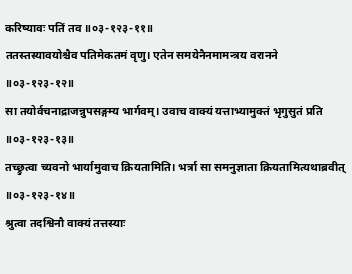करिष्यावः पतिं तव ॥०३-१२३-११॥
ततस्तस्यावयोश्चैव पतिमेकतमं वृणु। एतेन समयेनैनमामन्त्रय वरानने ॥०३-१२३-१२॥
सा तयोर्वचनाद्राजन्नुपसङ्गम्य भार्गवम्। उवाच वाक्यं यत्ताभ्यामुक्तं भृगुसुतं प्रति ॥०३-१२३-१३॥
तच्छ्रुत्वा च्यवनो भार्यामुवाच क्रियतामिति। भर्त्रा सा समनुज्ञाता क्रियतामित्यथाब्रवीत् ॥०३-१२३-१४॥
श्रुत्वा तदश्विनौ वाक्यं तत्तस्याः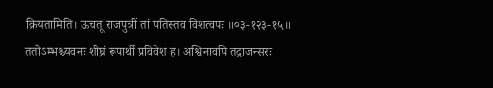क्रियतामिति। ऊचतू राजपुत्रीं तां पतिस्तव विशत्वपः ॥०३-१२३-१५॥
ततोऽम्भश्च्यवनः शीघ्रं रूपार्थी प्रविवेश ह। अश्विनावपि तद्राजन्सरः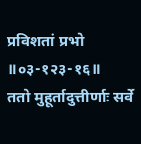प्रविशतां प्रभो ॥०३-१२३-१६॥
ततो मुहूर्तादुत्तीर्णाः सर्वे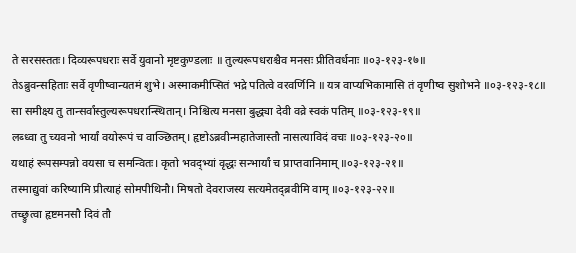ते सरसस्ततः। दिव्यरूपधराः सर्वे युवानो मृष्टकुण्डलाः ॥ तुल्यरूपधराश्चैव मनसः प्रीतिवर्धनाः ॥०३-१२३-१७॥
तेऽब्रुवन्सहिताः सर्वे वृणीष्वान्यतमं शुभे। अस्माकमीप्सितं भद्रे पतित्वे वरवर्णिनि ॥ यत्र वाप्यभिकामासि तं वृणीष्व सुशोभने ॥०३-१२३-१८॥
सा समीक्ष्य तु तान्सर्वांस्तुल्यरूपधरान्स्थितान्। निश्चित्य मनसा बुद्ध्या देवी वव्रे स्वकं पतिम् ॥०३-१२३-१९॥
लब्ध्वा तु च्यवनो भार्यां वयोरूपं च वाञ्छितम्। हृष्टोऽब्रवीन्महातेजास्तौ नासत्याविदं वचः ॥०३-१२३-२०॥
यथाहं रूपसम्पन्नो वयसा च समन्वितः। कृतो भवद्भ्यां वृद्धः सन्भार्यां च प्राप्तवानिमाम् ॥०३-१२३-२१॥
तस्माद्युवां करिष्यामि प्रीत्याहं सोमपीथिनौ। मिषतो देवराजस्य सत्यमेतद्ब्रवीमि वाम् ॥०३-१२३-२२॥
तच्छ्रुत्वा हृष्टमनसौ दिवं तौ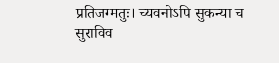प्रतिजग्मतुः। च्यवनोऽपि सुकन्या च सुराविव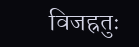विजह्रतुः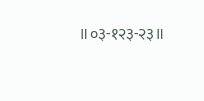॥०३-१२३-२३॥